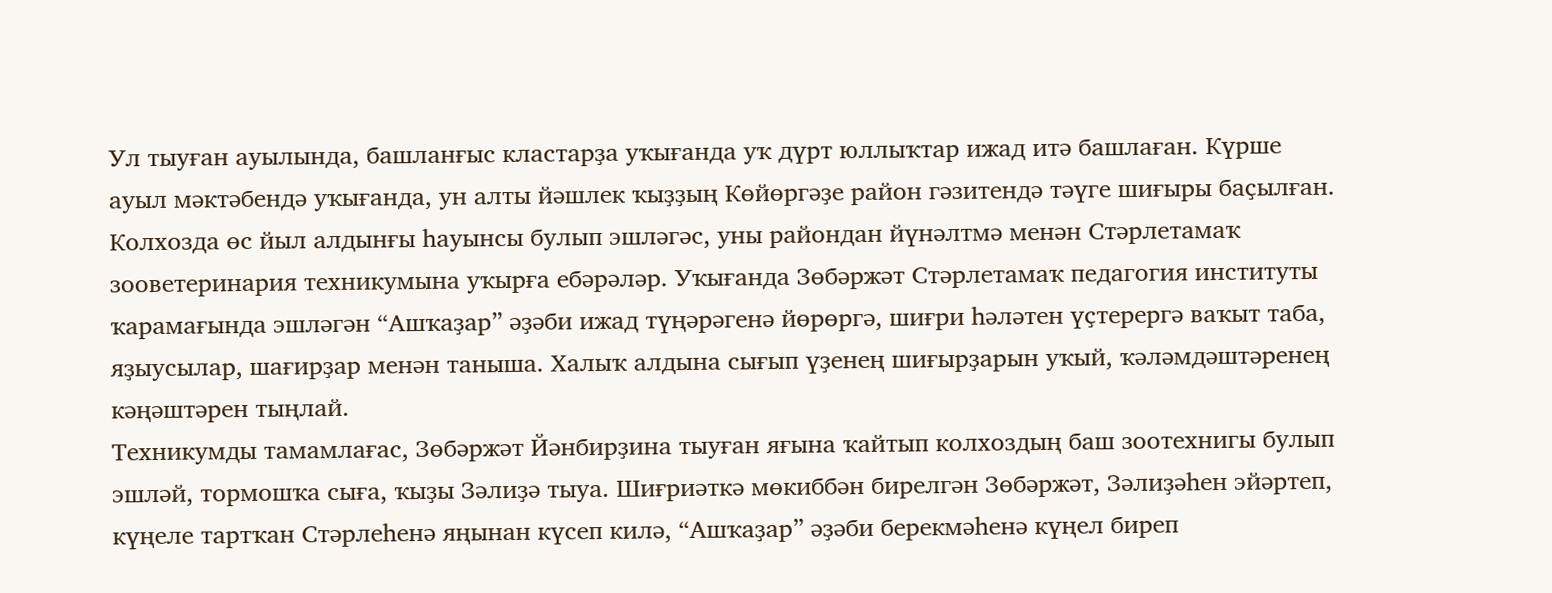Ул тыуған ауылында, башланғыс кластарҙа уҡығанда уҡ дүрт юллыҡтар ижад итә башлаған. Күрше ауыл мәктәбендә уҡығанда, ун алты йәшлек ҡыҙҙың Көйөргәҙе район гәзитендә тәүге шиғыры баҫылған. Колхозда өс йыл алдынғы һауынсы булып эшләгәс, уны райондан йүнәлтмә менән Стәрлетамаҡ зооветеринария техникумына уҡырға ебәрәләр. Уҡығанда Зөбәржәт Стәрлетамаҡ педагогия институты ҡарамағында эшләгән “Ашҡаҙар” әҙәби ижад түңәрәгенә йөрөргә, шиғри һәләтен үҫтерергә ваҡыт таба, яҙыусылар, шағирҙар менән таныша. Халыҡ алдына сығып үҙенең шиғырҙарын уҡый, ҡәләмдәштәренең кәңәштәрен тыңлай.
Техникумды тамамлағас, Зөбәржәт Йәнбирҙина тыуған яғына ҡайтып колхоздың баш зоотехнигы булып эшләй, тормошҡа сыға, ҡыҙы Зәлиҙә тыуа. Шиғриәткә мөкиббән бирелгән Зөбәржәт, Зәлиҙәһен эйәртеп, күңеле тартҡан Стәрлеһенә яңынан күсеп килә, “Ашҡаҙар” әҙәби берекмәһенә күңел биреп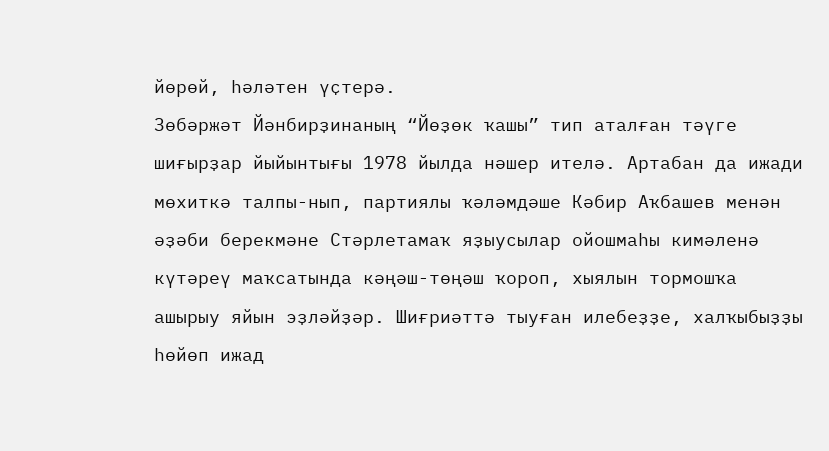йөрөй, һәләтен үҫтерә.
Зөбәржәт Йәнбирҙинаның “Йөҙөк ҡашы” тип аталған тәүге шиғырҙар йыйынтығы 1978 йылда нәшер ителә. Артабан да ижади мөхиткә талпы-нып, партиялы ҡәләмдәше Кәбир Аҡбашев менән әҙәби берекмәне Стәрлетамаҡ яҙыусылар ойошмаһы кимәленә күтәреү маҡсатында кәңәш-төңәш ҡороп, хыялын тормошҡа ашырыу яйын эҙләйҙәр. Шиғриәттә тыуған илебеҙҙе, халҡыбыҙҙы һөйөп ижад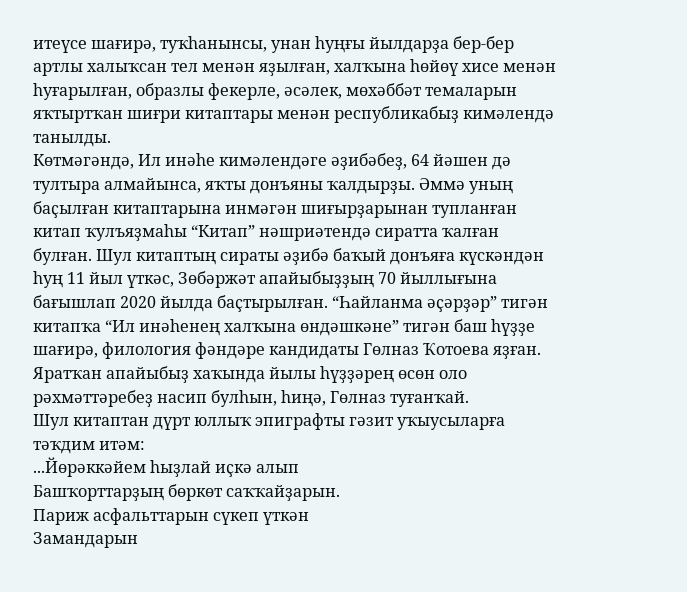итеүсе шағирә, туҡһанынсы, унан һуңғы йылдарҙа бер-бер артлы халыҡсан тел менән яҙылған, халҡына һөйөү хисе менән һуғарылған, образлы фекерле, әсәлек, мөхәббәт темаларын яҡтыртҡан шиғри китаптары менән республикабыҙ кимәлендә танылды.
Көтмәгәндә, Ил инәһе кимәлендәге әҙибәбеҙ, 64 йәшен дә тултыра алмайынса, яҡты донъяны ҡалдырҙы. Әммә уның баҫылған китаптарына инмәгән шиғырҙарынан тупланған китап ҡулъяҙмаһы “Китап” нәшриәтендә сиратта ҡалған булған. Шул китаптың сираты әҙибә баҡый донъяға күскәндән һуң 11 йыл үткәс, Зөбәржәт апайыбыҙҙың 70 йыллығына бағышлап 2020 йылда баҫтырылған. “Һайланма әҫәрҙәр” тигән китапҡа “Ил инәһенең халҡына өндәшкәне” тигән баш һүҙҙе шағирә, филология фәндәре кандидаты Гөлназ Ҡотоева яҙған. Яратҡан апайыбыҙ хаҡында йылы һүҙҙәрең өсөн оло рәхмәттәребеҙ насип булһын, һиңә, Гөлназ туғанҡай.
Шул китаптан дүрт юллыҡ эпиграфты гәзит уҡыусыларға тәҡдим итәм:
...Йөрәккәйем һыҙлай иҫкә алып
Башҡорттарҙың бөркөт саҡҡайҙарын.
Париж асфальттарын сүкеп үткән
Замандарын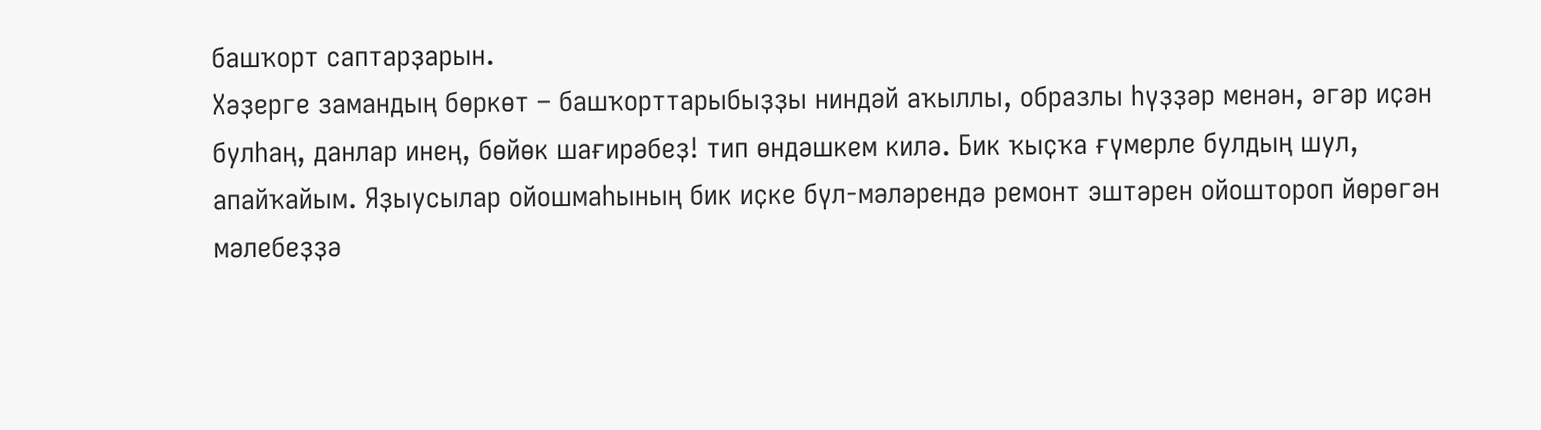башҡорт саптарҙарын.
Хәҙерге замандың бөркөт – башҡорттарыбыҙҙы ниндәй аҡыллы, образлы һүҙҙәр менән, әгәр иҫән булһаң, данлар инең, бөйөк шағирәбеҙ! тип өндәшкем килә. Бик ҡыҫҡа ғүмерле булдың шул, апайҡайым. Яҙыусылар ойошмаһының бик иҫке бүл-мәләрендә ремонт эштәрен ойоштороп йөрөгән мәлебеҙҙә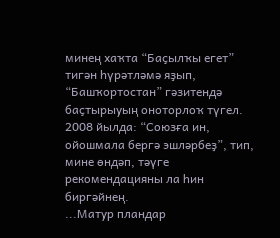минең хаҡта “Баҫылҡы егет” тигән һүрәтләмә яҙып, “Башҡортостан” гәзитендә баҫтырыуың оноторлоҡ түгел. 2008 йылда: “Союзға ин, ойошмала бергә эшләрбеҙ”, тип, мине өндәп, тәүге рекомендацияны ла һин биргәйнең.
...Матур пландар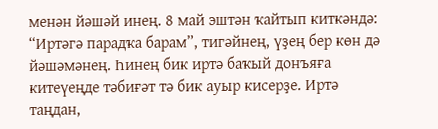менән йәшәй инең. 8 май эштән ҡайтып киткәндә: “Иртәгә парадҡа барам”, тигәйнең, үҙең бер көн дә йәшәмәнең. Һинең бик иртә баҡый донъяға китеүеңде тәбиғәт тә бик ауыр кисерҙе. Иртә таңдан,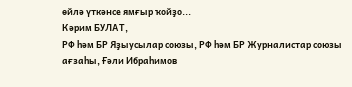өйлә үткәнсе ямғыр ҡойҙо...
Кәрим БУЛАТ,
РФ һәм БР Яҙыусылар союзы, РФ һәм БР Журналистар союзы ағзаһы, Ғәли Ибраһимов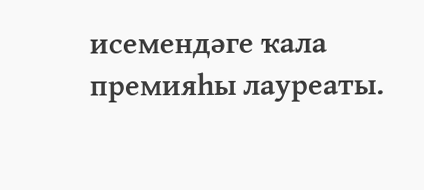исемендәге ҡала премияһы лауреаты.